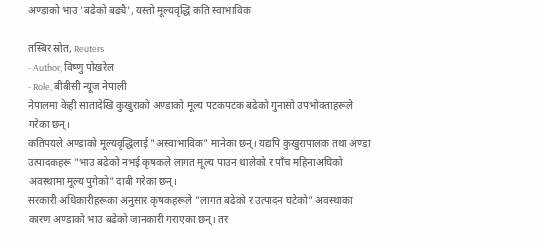अण्डाको भाउ 'बढेको बढ्यै', यस्तो मूल्यवृद्धि कति स्वाभाविक

तस्बिर स्रोत, Reuters
- Author, विष्णु पोखरेल
- Role, बीबीसी न्यूज नेपाली
नेपालमा केही सातादेखि कुखुराको अण्डाको मूल्य पटकपटक बढेको गुनासो उपभोक्ताहरूले गरेका छन्।
कतिपयले अण्डाको मूल्यवृद्धिलाई "अस्वाभाविक" मानेका छन्। यद्यपि कुखुरापालक तथा अण्डा उत्पादकहरू "भाउ बढेको नभई कृषकले लागत मूल्य पाउन थालेको र पाँच महिनाअघिको अवस्थामा मूल्य पुगेको" दाबी गरेका छन्।
सरकारी अधिकारीहरूका अनुसार कृषकहरूले "लागत बढेको र उत्पादन घटेको" अवस्थाका कारण अण्डाको भाउ बढेको जानकारी गराएका छन्। तर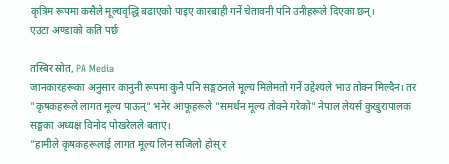कृत्रिम रूपमा कसैले मूल्यवृद्धि बढाएको पाइए कारबाही गर्ने चेतावनी पनि उनीहरूले दिएका छन्।
एउटा अण्डाको कति पर्छ

तस्बिर स्रोत, PA Media
जानकारहरूका अनुसार कानुनी रूपमा कुनै पनि सङ्गठनले मूल्य मिलेमतो गर्ने उद्देश्यले भाउ तोक्न मिल्दैन। तर "कृषकहरूले लागत मूल्य पाऊन्" भनेर आफूहरूले "समर्थन मूल्य तोक्ने गरेको" नेपाल लेयर्स कुखुरापालक सङ्घका अध्यक्ष विनोद पोखरेलले बताए।
"हामीले कृषकहरूलाई लागत मूल्य लिन सजिलो होस् र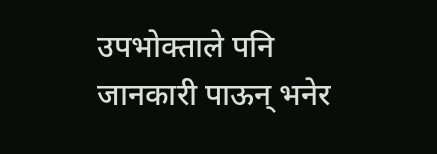उपभोक्ताले पनि जानकारी पाऊन् भनेर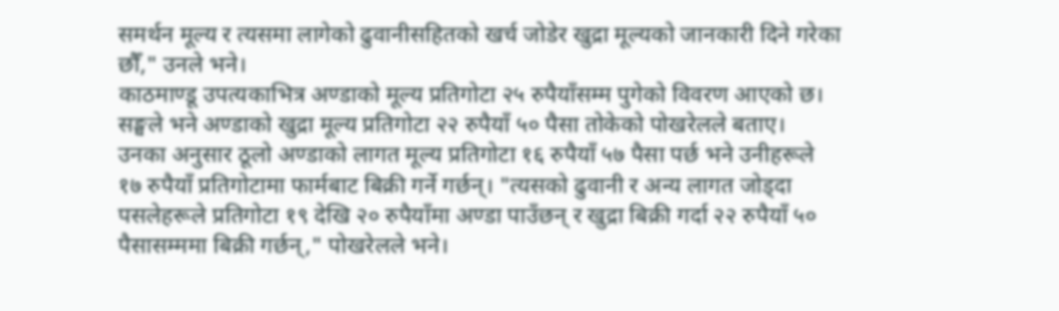समर्थन मूल्य र त्यसमा लागेको ढुवानीसहितको खर्च जोडेर खुद्रा मूल्यको जानकारी दिने गरेका छौँ," उनले भने।
काठमाण्डू उपत्यकाभित्र अण्डाको मूल्य प्रतिगोटा २५ रुपैयाँसम्म पुगेको विवरण आएको छ। सङ्घले भने अण्डाको खुद्रा मूल्य प्रतिगोटा २२ रुपैयाँ ५० पैसा तोकेको पोखरेलले बताए।
उनका अनुसार ठूलो अण्डाको लागत मूल्य प्रतिगोटा १६ रुपैयाँ ५७ पैसा पर्छ भने उनीहरूले १७ रुपैयाँ प्रतिगोटामा फार्मबाट बिक्री गर्ने गर्छन्। "त्यसको ढुवानी र अन्य लागत जोड्दा पसलेहरूले प्रतिगोटा १९ देखि २० रुपैयाँमा अण्डा पाउँछन् र खुद्रा बिक्री गर्दा २२ रुपैयाँ ५० पैसासम्ममा बिक्री गर्छन्," पोखरेलले भने।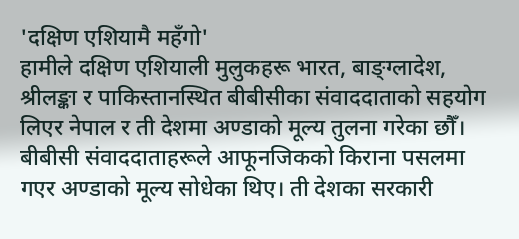'दक्षिण एशियामै महँगो'
हामीले दक्षिण एशियाली मुलुकहरू भारत, बाङ्ग्लादेश, श्रीलङ्का र पाकिस्तानस्थित बीबीसीका संवाददाताको सहयोग लिएर नेपाल र ती देशमा अण्डाको मूल्य तुलना गरेका छौँ।
बीबीसी संवाददाताहरूले आफूनजिकको किराना पसलमा गएर अण्डाको मूल्य सोधेका थिए। ती देशका सरकारी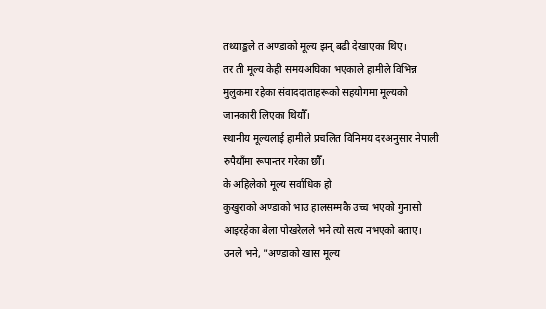तथ्याङ्कले त अण्डाको मूल्य झन् बढी देखाएका थिए।
तर ती मूल्य केही समयअघिका भएकाले हामीले विभिन्न मुलुकमा रहेका संवाददाताहरूको सहयोगमा मूल्यको जानकारी लिएका थियौँ।
स्थानीय मूल्यलाई हामीले प्रचलित विनिमय दरअनुसार नेपाली रुपैयाँमा रूपान्तर गरेका छौँ।
के अहिलेको मूल्य सर्वाधिक हो
कुखुराको अण्डाको भाउ हालसम्मकै उच्च भएको गुनासो आइरहेका बेला पोखरेलले भने त्यो सत्य नभएको बताए।
उनले भने, "अण्डाको खास मूल्य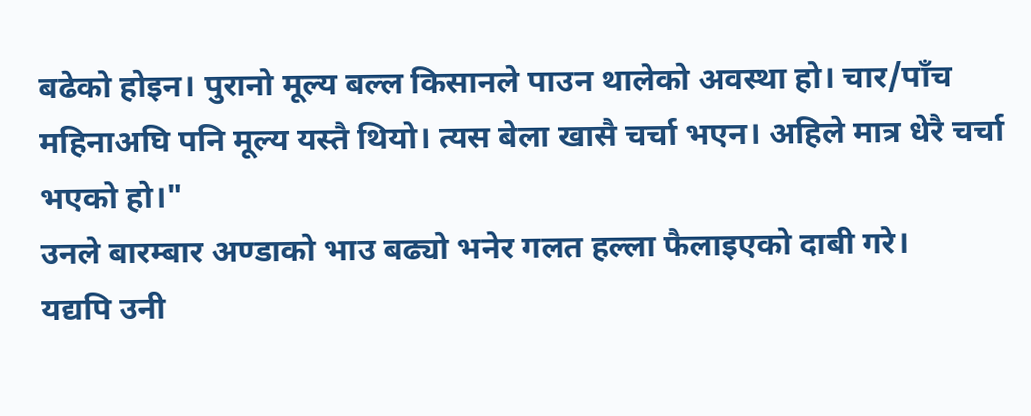बढेको होइन। पुरानो मूल्य बल्ल किसानले पाउन थालेको अवस्था हो। चार/पाँच महिनाअघि पनि मूल्य यस्तै थियो। त्यस बेला खासै चर्चा भएन। अहिले मात्र धेरै चर्चा भएको हो।"
उनले बारम्बार अण्डाको भाउ बढ्यो भनेर गलत हल्ला फैलाइएको दाबी गरे।
यद्यपि उनी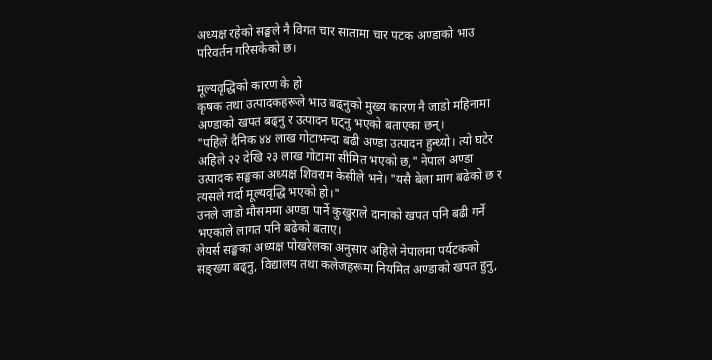अध्यक्ष रहेको सङ्घले नै विगत चार सातामा चार पटक अण्डाको भाउ परिवर्तन गरिसकेको छ।

मूल्यवृद्धिको कारण के हो
कृषक तथा उत्पादकहरूले भाउ बढ्नुको मुख्य कारण नै जाडो महिनामा अण्डाको खपत बढ्नु र उत्पादन घट्नु भएको बताएका छन्।
"पहिले दैनिक ४४ लाख गोटाभन्दा बढी अण्डा उत्पादन हुन्थ्यो। त्यो घटेर अहिले २२ देखि २३ लाख गोटामा सीमित भएको छ," नेपाल अण्डा उत्पादक सङ्घका अध्यक्ष शिवराम केसीले भने। "यसै बेला माग बढेको छ र त्यसले गर्दा मूल्यवृद्धि भएको हो।"
उनले जाडो मौसममा अण्डा पार्ने कुखुराले दानाको खपत पनि बढी गर्ने भएकाले लागत पनि बढेको बताए।
लेयर्स सङ्घका अध्यक्ष पोखरेलका अनुसार अहिले नेपालमा पर्यटकको सङ्ख्या बढ्नु, विद्यालय तथा कलेजहरूमा नियमित अण्डाको खपत हुनु,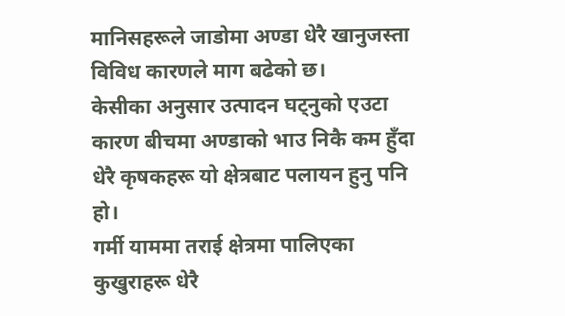मानिसहरूले जाडोमा अण्डा धेरै खानुजस्ता विविध कारणले माग बढेको छ।
केसीका अनुसार उत्पादन घट्नुको एउटा कारण बीचमा अण्डाको भाउ निकै कम हुँदा धेरै कृषकहरू यो क्षेत्रबाट पलायन हुनु पनि हो।
गर्मी याममा तराई क्षेत्रमा पालिएका कुखुराहरू धेरै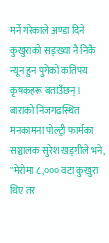मर्ने गरेकाले अण्डा दिने कुखुराको सङ्ख्या नै निकै न्यून हुन पुगेको कतिपय कृषकहरू बताउँछन्।
बाराको निजगढस्थित मनकामना पोल्ट्री फार्मका सञ्चालक सुरेश खड्गीले भने, "मेरोमा ८,००० वटा कुखुरा थिए तर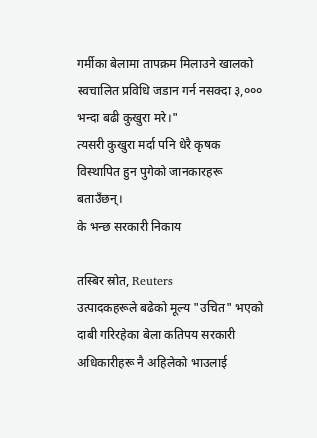गर्मीका बेलामा तापक्रम मिलाउने खालको स्वचालित प्रविधि जडान गर्न नसक्दा ३,००० भन्दा बढी कुखुरा मरे।"
त्यसरी कुखुरा मर्दा पनि धेरै कृषक विस्थापित हुन पुगेको जानकारहरू बताउँछन्।
के भन्छ सरकारी निकाय

तस्बिर स्रोत, Reuters
उत्पादकहरूले बढेको मूल्य "उचित" भएको दाबी गरिरहेका बेला कतिपय सरकारी अधिकारीहरू नै अहिलेको भाउलाई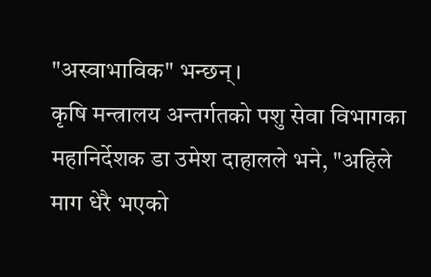"अस्वाभाविक" भन्छन्।
कृषि मन्त्रालय अन्तर्गतको पशु सेवा विभागका महानिर्देशक डा उमेश दाहालले भने, "अहिले माग धेरै भएको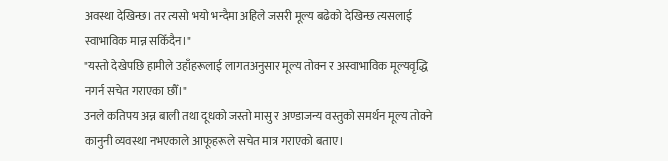अवस्था देखिन्छ। तर त्यसो भयो भन्दैमा अहिले जसरी मूल्य बढेको देखिन्छ त्यसलाई स्वाभाविक मान्न सकिँदैन।"
"यस्तो देखेपछि हामीले उहाँहरूलाई लागतअनुसार मूल्य तोक्न र अस्वाभाविक मूल्यवृद्धि नगर्न सचेत गराएका छौँ।"
उनले कतिपय अन्न बाली तथा दूधको जस्तो मासु र अण्डाजन्य वस्तुको समर्थन मूल्य तोक्ने कानुनी व्यवस्था नभएकाले आफूहरूले सचेत मात्र गराएको बताए।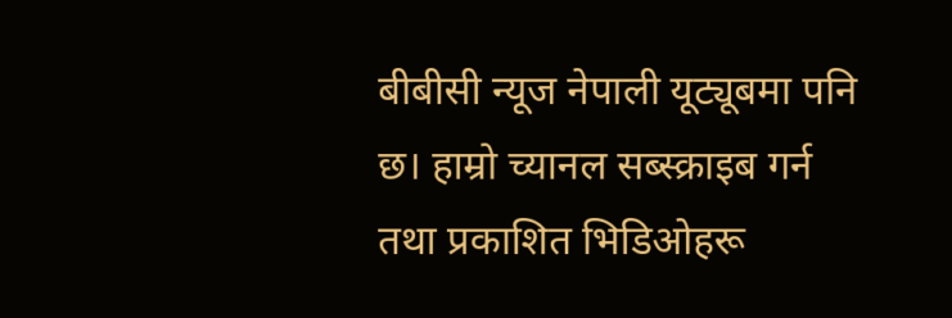बीबीसी न्यूज नेपाली यूट्यूबमा पनि छ। हाम्रो च्यानल सब्स्क्राइब गर्न तथा प्रकाशित भिडिओहरू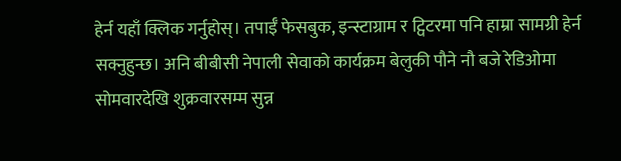हेर्न यहाँ क्लिक गर्नुहोस्। तपाईँ फेसबुक, इन्स्टाग्राम र ट्विटरमा पनि हाम्रा सामग्री हेर्न सक्नुहुन्छ। अनि बीबीसी नेपाली सेवाको कार्यक्रम बेलुकी पौने नौ बजे रेडिओमा सोमवारदेखि शुक्रवारसम्म सुन्न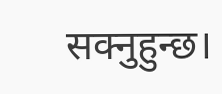सक्नुहुन्छ।